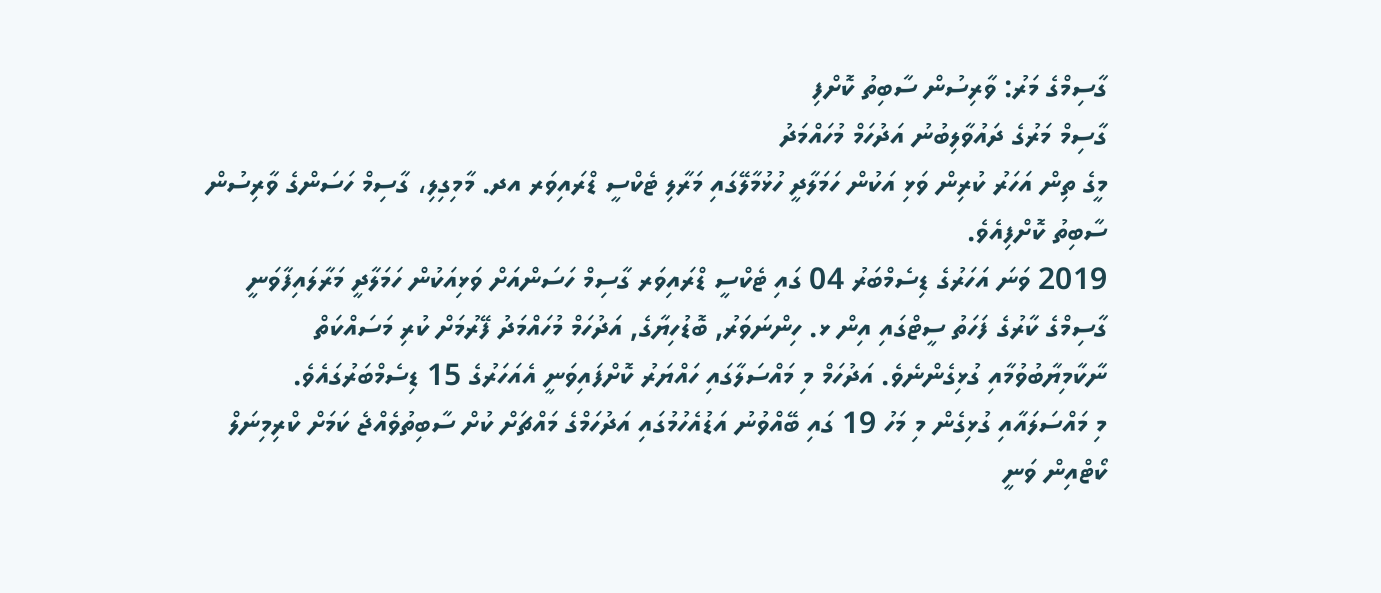ގާސިމްގެ މަރު: ވާރިސުން ސާބިތު ކޮށްފި
ގާސިމް މަރުގެ ދައުވާލިބުނު އަދުހަމް މުހައްމަދު
މީގެ ތިން އަހަރު ކުރިން ވަޅި އަކުން ހަމަލާދީ ހުޅުމާލޭގައި މަރާލި ޓެކްސީ ޑްރައިވަރ އދ. މާމިގިލި، ގާސިމް ހަސަންގެ ވާރިސުން ސާބިތު ކޮށްފިއެވެ.
2019 ވަނަ އަހަރުގެ ޑިސެމްބަރު 04 ގައި ޓެކްސީ ޑްރައިވަރ ގާސިމް ހަސަންއަށް ވަޅިއަކުން ހަމަލާދީ މަރާލައިފާވަނީ ގާސިމްގެ ކާރުގެ ފަހަތު ސީޓްގައި އިން ޅ. ހިންނަވަރު, ބޮޑުހިޔާގެ, އަދުހަމް މުހައްމަދު ފޭރުމަށް ކުރި މަސައްކަތް ނާކާމިޔާބުވުމާއި ގުޅިގެންނެވެ. އަދުހަމް މި މައްސަލާގައި ހައްޔަރު ކޮށްފައިވަނީ އެއަހަރުގެ 15 ޑިސެމްބަރުގައެވެ.
މި މައްސަލައާއި ގުޅިގެން މި މަހު 19 ގައި ބޭއްވުނު އަޑުއެހުމުގައި އަދުހަމްގެ މައްޗަށް ކުށް ސާބިތުވެއްޖެ ކަމަށް ކްރިމިނަލް ކޯޓްއިން ވަނީ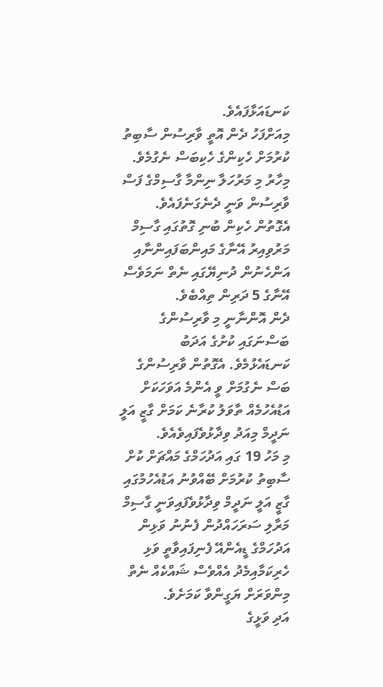ކަނޑައަޅާފައެވެ.
މިއަށްފަހު ދެން އޮތީ ވާރިސުން ސާބިތު ކުރުމަށް ހެކިންގެ ހެކިބަސް ނެގުމެވެ. މިހާރު މި މަރުހަލާ ނިންމާ ގާސިމްގެ ފަސް ވާރިސުން ވަނީ ދެނެގަނެފައެވެ. އެގޮތުން ހެކިން ބުނި ގޮތުގައި ގާސިމް މަރުވިއިރު އޭނާގެ މައިންބަފައިންނާއި އަންހެނުން ދުނިޔޭގައި ނެތް ނަމަވެސް އޭނާގެ 5 ދަރިން ތިއްބެވެ.
ދެން އޮންނާނީ މި ވާރިސުންގެ ބަސްނަގައި ކުށުގެ އަދަބު ކަނޑައެޅުމެވެ. އެގޮތުން ވާރިސުންގެ ބަސް ނެގުމަށް ވީ އެންމެ އަވަހަކަށް އަޑުއެހުމެއް ތާވަލު ކުރާނެ ކަމަށް ގާޒީ އަލީ ނަދީމް މިއަދު ވިދާޅުވެފައިވެއެވެ.
މި މަހު 19 ގައި އަދުހަމްގެ މައްޗަށް ކުށް ސާބިތު ކުރުމަށް ބޭއްވުނު އަޑުއެހުމުގައި ގާޒީ އަލީ ނަދީމް ވިދާޅުވެފައިވަނީ ގާސިމް މަރާލި ސަރަހައްދުން ފެނުނު ވަޅިން އަދުހަމްގެ ޑީއެންއޭ ފެނިފައިވާތީ ވަޅި ހެރިކަމާއިމެދު އެއްވެސް ޝައްކެއް ނެތް މިންވަރަށް ޔަގީންވާ ކަމަށެވެ.
އަދި ވަޅީގެ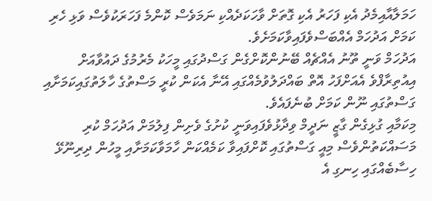ހަމަލާއާއިމެދު އެކި ފަހަރު އެކި ގޮތަށް ވާހަކަދެއްކި ނަމަވެސް ކޮންމެ ފަހަރަކުވެސް ވަޅި ހެރި ކަމަށް އަދުހަމް އެއްބަސްވެފައިވާކަމަށެވެ.
އަދުހަމް ވަނީ ތޫނު އެއްޗެއް ބޭނުންކޮށްގެން ގަސްދުގައި މީހަކު މެރުމުގެ ދައުވާއަށް އިއުތިރާފްވެ އެއަށްފަހު އޮތް ބައްދަލުވުމެއްގައި އޭނާ އެކަން ކުރީ މަސްތުގެ ހާލަތުގައިކަމަށާއި ގަސްތުގައި ނޫން ކަމަށް ބުނެފައެވެ.
މިކަމާއި ގުޅިގެން ގާޒީ ނަދީމް ވިދާޅުވެފައިވަނީ ކުށުގެ ވެށިން ފިލުމަށް އަދުހަމް ކުރި މަސައްކަތުންވެސް މިއީ ގަސްތުގައި ކޮށްފައިވާ ކަމެއްކަން ހާމަވާކަމަށާއި މީހުން ދިރިނޫޅޭ ހިސާބެއްގައި ހިނގި އެ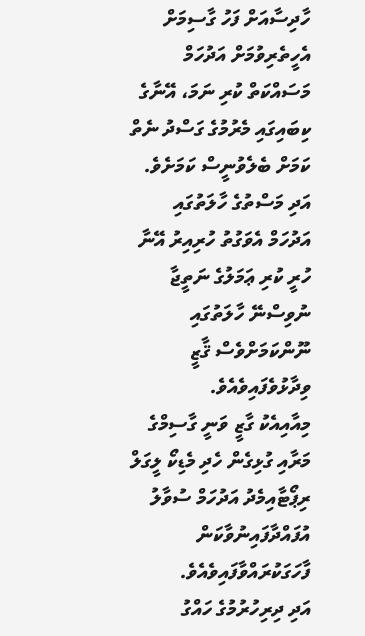ހާދިސާއަށް ފަހު ގާސިމަށް އެހީތެރިވުމަށް އަދުހަމް މަސައްކަތް ކުރި ނަމަ، އޭނާގެ ކިބައިގައި މެރުމުގެ ގަސްދު ނެތް ކަމަށް ބެލެވުނީސް ކަމަށެވެ.
އަދި މަސްތުގެ ހާލަތުގައި އަދުހަމް އެވަގުތު ހުރިއިރު އޭނާ ހުރީ ކުރި ޢަމަލުގެ ނަތީޖާ ނުވިސްނޭ ހާލަތުގައި ނޫންކަމަށްވެސް ޤާޒީ ވިދާޅުވެފައިވެއެވެ.
މިއާއިއެކު ގާޒީ ވަނީ ގާސިމްގެ މަރާއި ގުޅިގެން ހެދި މެޑިކޯ ލީގަލް ރިޕޯޓާއިމެދު އަދުހަމް ސުވާލު އުފައްދާފައިނުވާކަން ފާހަގަކުރައްވާފައިވެއެވެ.
އަދި ދިރިހުރުމުގެ ހައްގު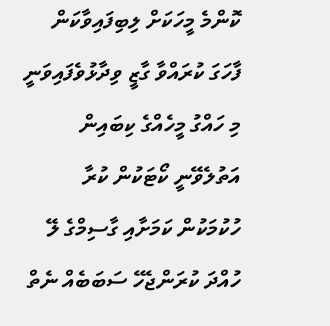ކޮންމެ މީހަކަށް ލިބިފައިވާކަން ފާހަގަ ކުރައްވާ ގާޒީ ވިދާޅުވެފައިވަނީ މި ހައްގު މީހެއްގެ ކިބައިން އަތުލެވޭނީ ކޯޓަކުން ކުރާ ހުކުމަކުން ކަމަށާއި ގާސިމްގެ ލޭ ހުއްދަ ކުރަންޖެހޭ ސަބަބެއް ނެތް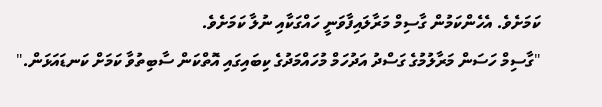ކަމަށެވެ. އެހެންކަމުން ގާސިމް މަރާލައިފާވަނީ ހައްގަކާއި ނުލާ ކަމަށެވެ.
"ގާސިމް ހަސަން މަރާލުމުގެ ގަސްދު އަދުހަމް މުހައްމަދުގެ ކިބައިގައި އޮތްކަން ސާބިތުވާ ކަމަށް ކަނޑައަޅަން."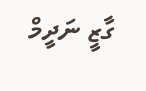ގާޒީ ނަދީމް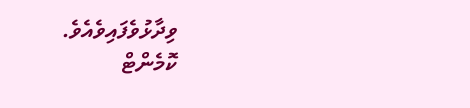ވިދާޅުވެފައިވެއެވެ.
ކޮމެންޓް